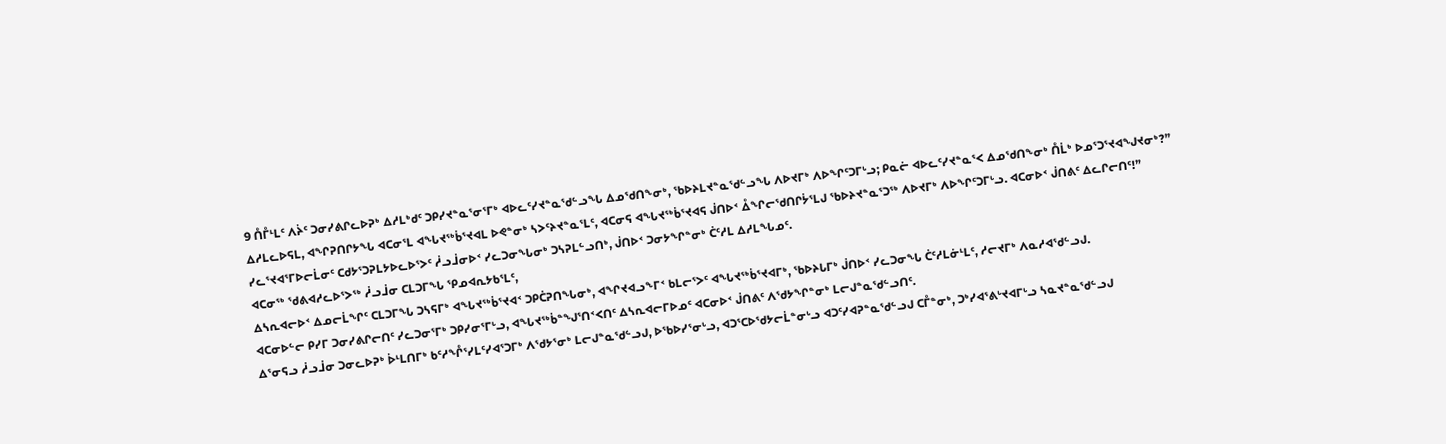9 ᑍᒤᒻᒪᑦ ᐱᔩᑦ ᑐᓂᓯᕕᒋᓚᐅᕈᒃ ᐃᓱᒪᒃᑯᑦ ᑐᑭᓯᔪᓐᓇᕐᓂᕐᒥᒃ ᐊᐅᓚᑦᓯᔪᓐᓇᖁᓪᓗᖓ ᐃᓄᖁᑎᖕᓂᒃ, ᖃᐅᔨᒪᔪᓐᓇᖁᓪᓗᖓ ᐱᐅᔪᒥᒃ ᐱᐅᖏᑦᑐᒥᒡᓗ; ᑭᓇᓖ ᐊᐅᓚᑦᓯᔪᓐᓇᕐᐸ ᐃᓄᖁᑎᖕᓂᒃ ᑍᒫᒃ ᐅᓄᕐᑐᕐᔪᐊᖑᔪᓂᒃ?”
ᐃᓱᒪᓚᐅᕋᒪ, ᐊᖏᕈᑎᒋᔭᖓ ᐊᑕᓂᕐᒪ ᐊᖓᔪᖅᑳᕐᔪᐊᒪ ᐅᕙᓐᓂᒃ ᓴᐳᑦᔨᔪᓐᓇᕐᒪᑦ, ᐊᑕᓂᕋ ᐊᖓᔪᖅᑳᕐᔪᐊᕋ ᒎᑎᐅᑉ ᐂᖏᓕᖁᑎᒋᔮᕐᒪᒍ ᖃᐅᔨᔪᓐᓇᕐᑐᖅ ᐱᐅᔪᒥᒃ ᐱᐅᖏᑦᑐᒥᒡᓗ. ᐊᑕᓂᐅᑉ ᒎᑎᕕᑦ ᐃᓚᒋᓕᑎᑦ!”
ᓯᓚᕐᔪᐊᕐᒥᐅᓕᒫᓂᑦ ᑕᑯᔭᕐᑐᕈᒪᔭᐅᓚᐅᕐᐳᑦ ᓲᓗᒨᓂᐅᑉ ᓯᓚᑐᓂᖓᓂᒃ ᑐᓴᕈᒪᓪᓗᑎᒃ, ᒎᑎᐅᑉ ᑐᓂᔭᖏᓐᓂᒃ ᑖᑦᓱᒪ ᐃᓱᒪᖓᓄᑦ.
ᐊᑕᓂᖅ ᖁᕕᐊᓱᓚᐅᕐᐳᖅ ᓲᓗᒨᓂ ᑕᒪᑐᒥᖓ ᕿᓄᐊᕆᔭᑲᕐᒪᑦ,
ᐃᓴᕆᐊᓕᐅᑉ ᐃᓄᓕᒫᖏᑦ ᑕᒪᑐᒥᖓ ᑐᓴᕋᒥᒃ ᐊᖓᔪᖅᑳᕐᔪᐊᑉ ᑐᑭᑖᕈᑎᖓᓂᒃ, ᐊᖏᔪᐊᓗᖕᒥᑉ ᑲᒪᓕᕐᐳᑦ ᐊᖓᔪᖅᑳᕐᔪᐊᒥᒃ, ᖃᐅᔨᒐᒥᒃ ᒎᑎᐅᑉ ᓯᓚᑐᓂᖓ ᑖᑦᓱᒪᓃᒻᒪᑦ, ᓱᓕᔪᒥᒃ ᐱᓇᓱᐊᖁᓪᓗᒍ.
ᐊᑕᓂᐅᓪᓕ ᑭᓯᒥ ᑐᓂᓯᕕᒋᓕᑎᑦ ᓯᓚᑐᓂᕐᒥᒃ ᑐᑭᓯᓂᕐᒥᒡᓗ, ᐊᖓᔪᖅᑳᓐᖑᕐᑎᑉᐸᑎᑦ ᐃᓴᕆᐊᓕᒥᐅᓄᑦ ᐊᑕᓂᐅᑉ ᒎᑎᕕᑦ ᐱᖁᔭᖏᓐᓂᒃ ᒪᓕᒍᓐᓇᖁᓪᓗᑎᑦ.
ᐃᕐᓂᕋᓗ ᓲᓗᒨᓂ ᑐᓂᓚᐅᕈᒃ ᐆᒻᒪᑎᒥᒃ ᑲᑦᓱᖎᕐᓯᒪᑦᓯᐊᕐᑐᒥᒃ ᐱᖁᔭᕐᓂᒃ ᒪᓕᒍᓐᓇᖁᓪᓗᒍ, ᐅᖃᐅᓯᕐᓂᒡᓗ, ᐊᑐᕐᑕᐅᖁᔭᓕᒫᓐᓂᒡᓗ ᐊᑐᑦᓯᐊᕈᓐᓇᖁᓪᓗᒍ ᑕᒤᓐᓂᒃ, ᑐᒃᓯᐊᕐᕕᒡᔪᐊᒥᒡᓗ ᓴᓇᔪᓐᓇᖁᓪᓗᒍ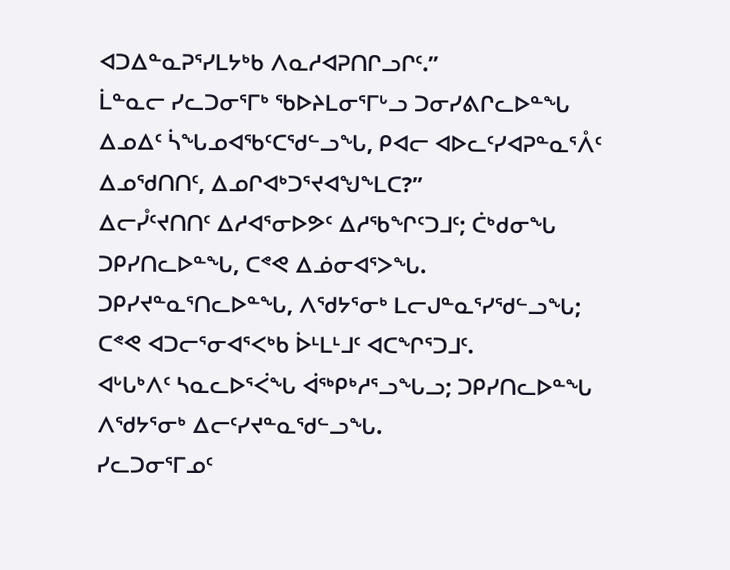ᐊᑐᐃᓐᓇᕈᕐᓯᒪᔭᒃᑲ ᐱᓇᓱᐊᕈᑎᒋᓗᒋᑦ.”
ᒫᓐᓇᓕ ᓯᓚᑐᓂᕐᒥᒃ ᖃᐅᔨᒪᓂᕐᒥᒡᓗ ᑐᓂᓯᕕᒋᓚᐅᓐᖓ ᐃᓄᐃᑦ ᓵᖓᓄᐊᖃᑦᑕᖁᓪᓗᖓ, ᑭᐊᓕ ᐊᐅᓚᑦᓯᐊᕈᓐᓇᕐᐰᑦ ᐃᓄᖁᑎᑎᑦ, ᐃᓄᒋᐊᒃᑐᕐᔪᐊᖑᖕᒪᑕ?”
ᐃᓕᓮᑦᔪᑎᑎᑦ ᐃᓱᐊᕐᓂᐅᕗᑦ ᐃᓱᖃᖏᑦᑐᒧᑦ; ᑖᒃᑯᓂᖓ ᑐᑭᓯᑎᓚᐅᓐᖓ, ᑕᕝᕙ ᐃᓅᓂᐊᕐᐳᖓ.
ᑐᑭᓯᔪᓐᓇᕐᑎᓚᐅᓐᖓ, ᐱᖁᔭᕐᓂᒃ ᒪᓕᒍᓐᓇᕐᓯᖁᓪᓗᖓ; ᑕᕝᕙ ᐊᑐᓕᕐᓂᐊᕐᐸᒃᑲ ᐆᒻᒪᒻᒧᑦ ᐊᑕᖏᕐᑐᒧᑦ.
ᐊᒡᒐᒃᐱᑦ ᓴᓇᓚᐅᕐᐹᖓ ᐋᖅᑭᒃᓱᕐᓗᖓᓗ; ᑐᑭᓯᑎᓚᐅᓐᖓ ᐱᖁᔭᕐᓂᒃ ᐃᓕᑦᓯᔪᓐᓇᖁᓪᓗᖓ.
ᓯᓚᑐᓂᕐᒥᓄᑦ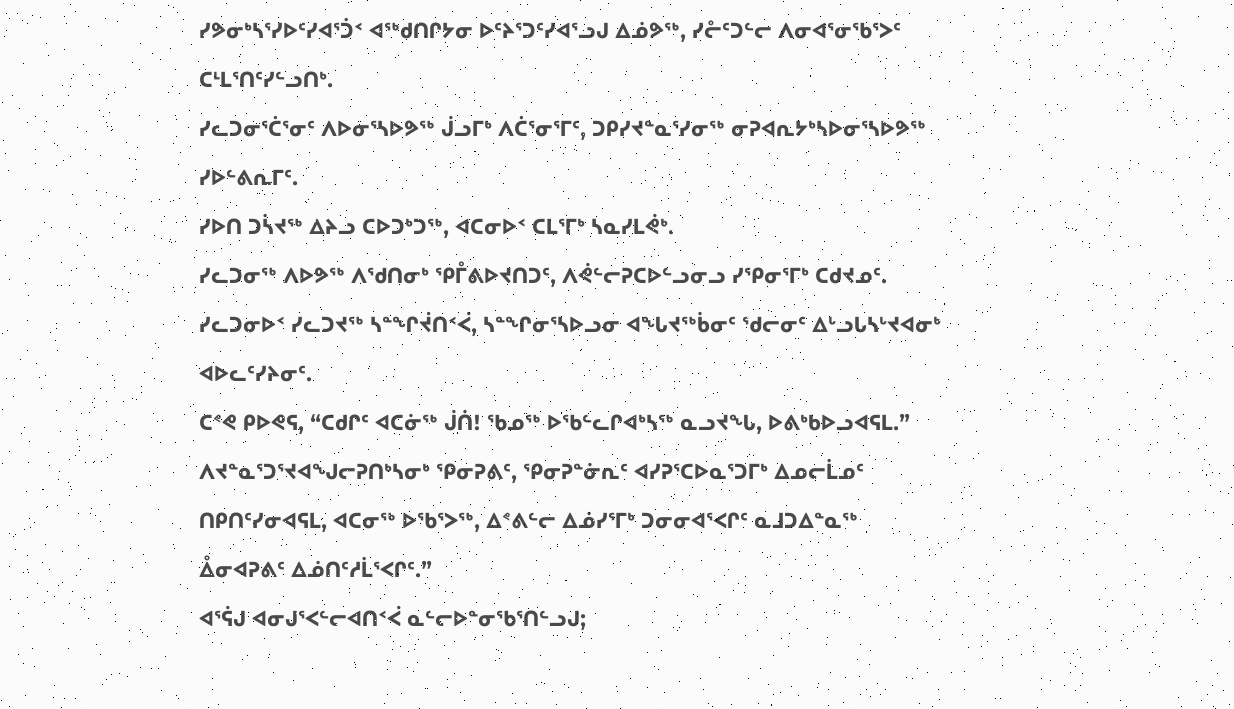ᓯᕗᓂᒃᓴᕐᓯᐅᑦᓯᐊᕐᑑᑉ ᐊᖅᑯᑎᒋᔭᓂ ᐅᑦᔨᕐᑐᑦᓯᐊᕐᓗᒍ ᐃᓅᕗᖅ, ᓯᓔᑦᑐᓪᓕ ᐱᓂᐊᕐᓂᖃᕐᐳᑦ ᑕᒻᒪᕐᑎᑦᓯᓪᓗᑎᒃ.
ᓯᓚᑐᓂᕐᑖᕐᓂᑦ ᐱᐅᓂᕐᓴᐅᕗᖅ ᒎᓗᒥᒃ ᐱᑖᕐᓂᕐᒥᑦ, ᑐᑭᓯᔪᓐᓇᕐᓯᓂᖅ ᓂᕈᐊᕆᔭᒃᓴᐅᓂᕐᓴᐅᕗᖅ ᓯᐅᓪᕕᕆᒥᑦ.
ᓯᐅᑎ ᑐᓵᔪᖅ ᐃᔨᓗ ᑕᐅᑐᒃᑐᖅ, ᐊᑕᓂᐅᑉ ᑕᒪᕐᒥᒃ ᓴᓇᓯᒪᕚᒃ.
ᓯᓚᑐᓂᖅ ᐱᐅᕗᖅ ᐱᖁᑎᓂᒃ ᕿᒤᕕᐅᔪᑎᑐᑦ, ᐱᕚᓪᓕᕈᑕᐅᓪᓗᓂᓗ ᓯᕿᓂᕐᒥᒃ ᑕᑯᔪᓄᑦ.
ᓯᓚᑐᓂᐅᑉ ᓯᓚᑐᔪᖅ ᓴᓐᖏᔫᑎᑉᐹ, ᓴᓐᖏᓂᕐᓴᐅᓗᓂ ᐊᖓᔪᖅᑳᓂᑦ ᖁᓕᓂᑦ ᐃᒡᓗᒐᓴᒡᔪᐊᓂᒃ ᐊᐅᓚᑦᓯᔨᓂᑦ.
ᑕᕝᕙ ᑭᐅᕙᕋ, “ᑕᑯᒋᑦ ᐊᑕᓃᖅ ᒎᑏ! ᖃᓄᖅ ᐅᖃᓪᓚᒋᐊᒃᓴᖅ ᓇᓗᔪᖓ, ᐅᕕᒃᑲᐅᓗᐊᕋᒪ.”
ᐱᔪᓐᓇᕐᑐᕐᔪᐊᖑᓕᕈᑎᒃᓴᓂᒃ ᕿᓂᕈᕕᑦ, ᕿᓂᕈᓐᓃᕆᑦ ᐊᓯᕈᕐᑕᐅᓇᕐᑐᒥᒃ ᐃᓄᓕᒫᓄᑦ ᑎᑭᑎᑦᓯᓂᐊᕋᒪ, ᐊᑕᓂᖅ ᐅᖃᕐᐳᖅ, ᐃᕝᕕᓪᓕ ᐃᓅᓯᕐᒥᒃ ᑐᓂᓂᐊᕐᐸᒋᑦ ᓇᒧᑐᐃᓐᓇᖅ ᐂᓂᐊᕈᕕᑦ ᐃᓅᑎᑦᓱᒫᕐᐸᒋᑦ.”
ᐊᕐᕌᒍ ᐊᓂᒍᕐᐸᓪᓕᐊᑎᑉᐹ ᓇᓪᓕᐅᓐᓂᖃᕐᑎᓪᓗᒍ;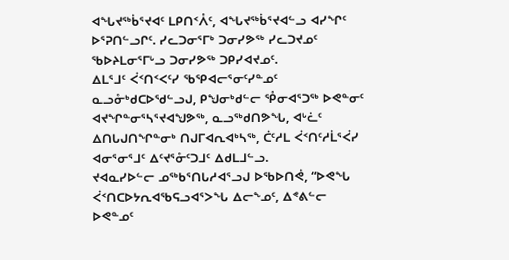ᐊᖓᔪᖅᑳᕐᔪᐊᑦ ᒪᑭᑎᑉᐰᑦ, ᐊᖓᔪᖅᑳᕐᔪᐊᓪᓗ ᐊᓯᖏᑦ ᐅᕐᕈᑎᓪᓗᒋᑦ. ᓯᓚᑐᓂᕐᒥᒃ ᑐᓂᓯᕗᖅ ᓯᓚᑐᔪᓄᑦ ᖃᐅᔨᒪᓂᕐᒥᒡᓗ ᑐᓂᓯᕗᖅ ᑐᑭᓯᐊᔪᓄᑦ.
ᐃᒪᕐᒧᑦ ᐹᑉᑎᑉᐸᑦᓯ ᖃᕿᐊᓕᕐᓂᑦᓯᓐᓄᑦ ᓇᓗᓁᒃᑯᑕᐅᖁᓪᓗᒍ, ᑭᖑᓂᒃᑯᓪᓕ ᕾᓂᐊᕐᑐᖅ ᐅᕙᓐᓂᑦ ᐊᔪᖏᓐᓂᕐᓴᕐᔪᐊᖑᕗᖅ, ᓇᓗᖅᑯᑎᕗᖓ, ᐊᒡᓛᑦ ᐃᑎᒐᒍᑎᖏᓐᓂᒃ ᑎᒍᒥᐊᕆᐊᒃᓴᖅ, ᑖᑦᓱᒪ ᐹᑉᑎᑦᓱᒫᕐᐹᓯ ᐊᓂᕐᓂᕐᒧᑦ ᐃᑦᔪᕐᓁᑦᑐᒧᑦ ᐃᑯᒪᒧᓪᓗ.
ᔪᐊᓇᓯᐅᓪᓕ ᓄᖅᑲᕐᑎᒐᓱᐊᕐᓗᒍ ᐅᖃᐅᑎᕚ, “ᐅᕙᖓ ᐹᑉᑎᑕᐅᔭᕆᐊᖃᕋᓗᐊᕐᐳᖓ ᐃᓕᖕᓄᑦ, ᐃᕝᕕᓪᓕ ᐅᕙᓐᓄᑦ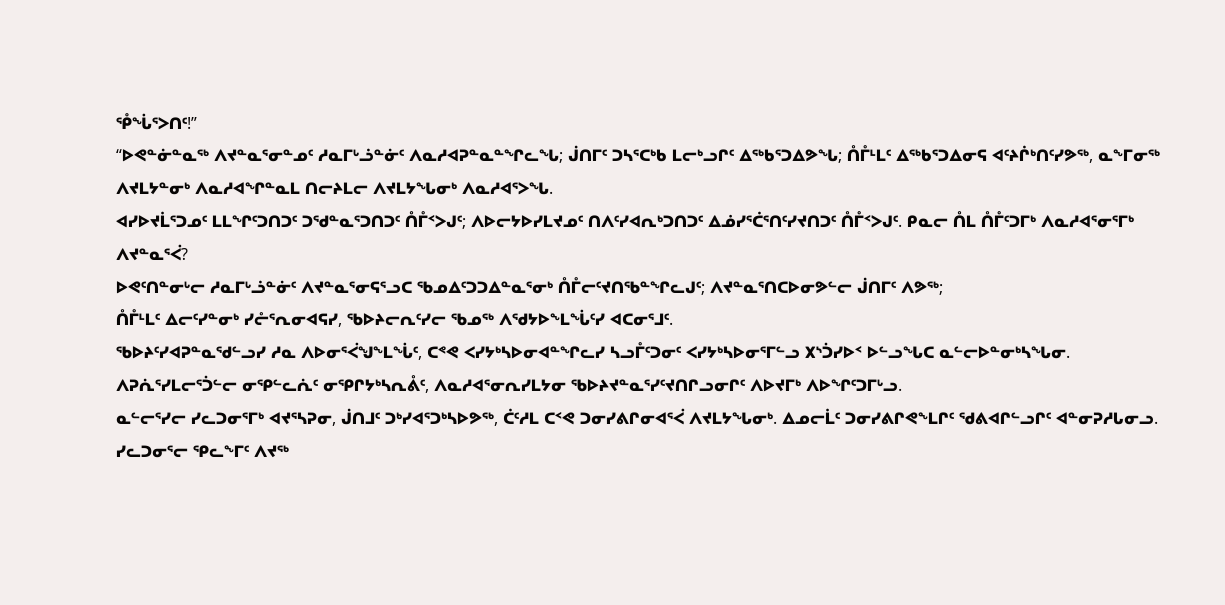ᕾᖔᕐᐳᑎᑦ!”
“ᐅᕙᓐᓃᓐᓇᖅ ᐱᔪᓐᓇᕐᓂᓐᓄᑦ ᓱᓇᒥᒡᓘᓐᓃᑦ ᐱᓇᓱᐊᕈᓐᓇᓐᖏᓚᖓ; ᒎᑎᒥᑦ ᑐᓴᕐᑕᒃᑲ ᒪᓕᒃᓗᒋᑦ ᐃᖅᑲᕐᑐᐃᕗᖓ; ᑍᒤᒻᒪᑦ ᐃᖅᑲᕐᑐᐃᓂᕋ ᐊᑦᔨᒌᒃᑎᑦᓯᕗᖅ, ᓇᖕᒥᓂᖅ ᐱᔪᒪᔭᓐᓂᒃ ᐱᓇᓱᐊᖏᓐᓇᒪ ᑎᓕᔨᒪᓕ ᐱᔪᒪᔭᖓᓂᒃ ᐱᓇᓱᐊᕐᐳᖓ.
ᐊᓯᐅᔪᒫᕐᑐᓄᑦ ᒪᒪᖏᑦᑐᑎᑐᑦ ᑐᖁᓐᓇᕐᑐᑎᑐᑦ ᑍᒤᑉᐳᒍᑦ; ᐱᐅᓕᔭᐅᓯᒪᔪᓄᑦ ᑎᐱᑦᓯᐊᕆᒃᑐᑎᑐᑦ ᐃᓅᓯᕐᑖᕐᑎᑦᓯᔪᑎᑐᑦ ᑍᒤᑉᐳᒍᑦ. ᑭᓇᓕ ᑍᒪ ᑍᒤᑦᑐᒥᒃ ᐱᓇᓱᐊᕐᓂᕐᒥᒃ ᐱᔪᓐᓇᕐᐹ?
ᐅᕙᑦᑎᓐᓂᒡᓕ ᓱᓇᒥᒡᓘᓐᓃᑦ ᐱᔪᓐᓇᕐᓂᕋᕐᓗᑕ ᖃᓄᐃᑦᑐᑐᐃᓐᓇᕐᓂᒃ ᑍᒤᓕᑦᔪᑎᖃᓐᖏᓚᒍᑦ; ᐱᔪᓐᓇᕐᑎᑕᐅᓂᕗᓪᓕ ᒎᑎᒥᑦ ᐱᕗᖅ;
ᑍᒤᒻᒪᑦ ᐃᓕᑦᓯᓐᓂᒃ ᓯᓔᕐᕆᓂᐊᕋᓯ, ᖃᐅᔨᓕᕆᑦᓯᓕ ᖃᓄᖅ ᐱᖁᔭᐅᖕᒪᖔᑦᓯ ᐊᑕᓂᕐᒧᑦ.
ᖃᐅᔨᑦᓯᐊᕈᓐᓇᖁᓪᓗᓯ ᓱᓇ ᐱᐅᓂᕐᐹᖑᖕᒪᖔᑦ, ᑕᕝᕙ ᐸᓯᔭᒃᓴᐅᓂᐊᓐᖏᓚᓯ ᓴᓗᒤᑦᑐᓂᑦ ᐸᓯᔭᒃᓴᐅᓂᕐᒥᓪᓗ ᙭ᔅᑑᓯᐅᑉ ᐅᓪᓗᖓᑕ ᓇᓪᓕᐅᓐᓂᒃᓴᖓᓂ.
ᐱᕈᕇᕐᓯᒪᓕᕐᑑᓪᓕ ᓂᕿᓪᓚᕇᑦ ᓂᕿᒋᔭᒃᓴᕆᕔᑦ, ᐱᓇᓱᐊᕐᓂᕆᓯᒪᔭᓂ ᖃᐅᔨᔪᓐᓇᕐᓯᑦᔪᑎᒋᓗᓂᒋᑦ ᐱᐅᔪᒥᒃ ᐱᐅᖏᑦᑐᒥᒡᓗ.
ᓇᓪᓕᕐᓯᓕ ᓯᓚᑐᓂᕐᒥᒃ ᐊᔪᕐᓴᕈᓂ, ᒎᑎᒧᑦ ᑐᒃᓯᐊᕐᑐᒃᓴᐅᕗᖅ, ᑖᑦᓱᒪ ᑕᑉᕙ ᑐᓂᓯᕕᒋᓂᐊᕐᐹ ᐱᔪᒪᔭᖓᓂᒃ. ᐃᓄᓕᒫᑦ ᑐᓂᓯᕕᒋᕙᖕᒪᒋᑦ ᖁᕕᐊᒋᓪᓗᒋᑦ ᐊᓐᓂᕈᓱᒐᓂᓗ.
ᓯᓚᑐᓂᕐᓕ ᕿᓚᖕᒥᑦ ᐱᔪᖅ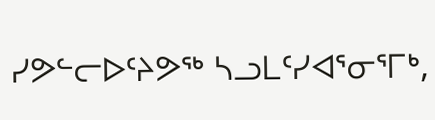ᓯᕗᓪᓕᐅᑦᔨᕗᖅ ᓴᓗᒪᑦᓯᐊᕐᓂᕐᒥᒃ,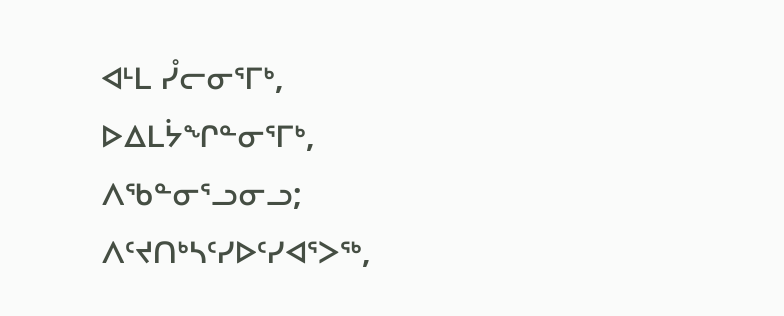ᐊᒻᒪ ᓮᓕᓂᕐᒥᒃ, ᐅᐃᒪᔮᖏᓐᓂᕐᒥᒃ, ᐱᖃᓐᓂᕐᓗᓂᓗ; ᐱᑦᔪᑎᒃᓴᑦᓯᐅᑦᓯᐊᕐᐳᖅ,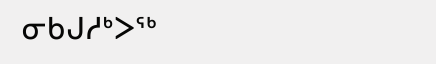ᓂᑲᒍᓱᒃᐳᖅ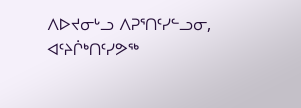ᐱᐅᔪᓂᒡᓗ ᐱᕈᕐᑎᑦᓯᓪᓗᓂ, ᐊᑦᔨᒌᒃᑎᑦᓯᕗᖅ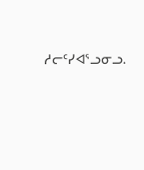ᓱᓕᑦᓯᐊᕐᓗᓂᓗ.